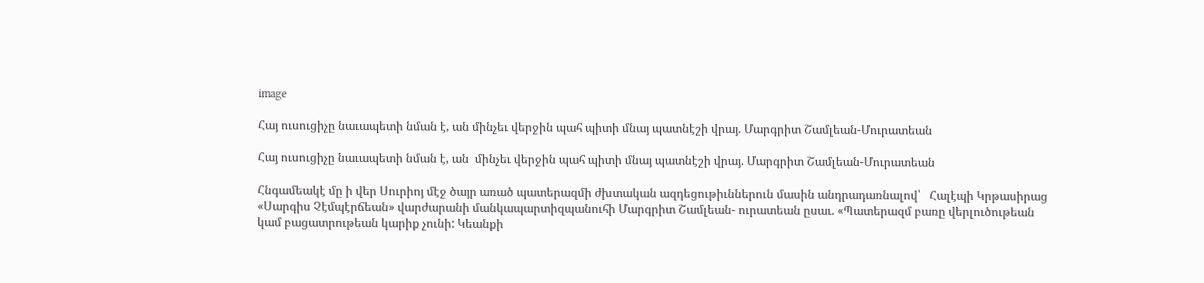image

Հայ ուսուցիչը նաւապետի նման է, ան մինչեւ վերջին պահ պիտի մնայ պատնէշի վրայ. Մարգրիտ Շամլեան-Մուրատեան

Հայ ուսուցիչը նաւապետի նման է, ան  մինչեւ վերջին պահ պիտի մնայ պատնէշի վրայ. Մարգրիտ Շամլեան-Մուրատեան

Հնգամեակէ մը ի վեր Սուրիոյ մէջ ծայր առած պատերազմի ժխտական ազդեցութիւններուն մասին անդրադառնալով՝   Հալէպի Կրթասիրաց «Սարգիս Չէմպէրճեան» վարժարանի մանկապարտիզպանուհի Մարգրիտ Շամլեան- ուրատեան ըսաւ. «Պատերազմ բառը վերլուծութեան կամ բացատրութեան կարիք չունի: Կեանքի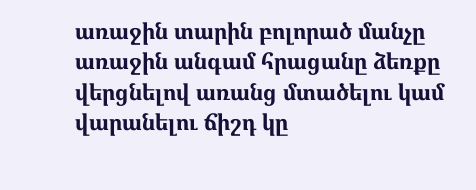առաջին տարին բոլորած մանչը առաջին անգամ հրացանը ձեռքը վերցնելով առանց մտածելու կամ վարանելու ճիշդ կը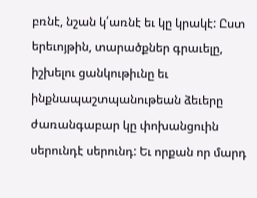բռնէ, նշան կ՛առնէ եւ կը կրակէ: Ըստ երեւոյթին, տարածքներ գրաւելը, իշխելու ցանկութիւնը եւ ինքնապաշտպանութեան ձեւերը ժառանգաբար կը փոխանցուին սերունդէ սերունդ: Եւ որքան որ մարդ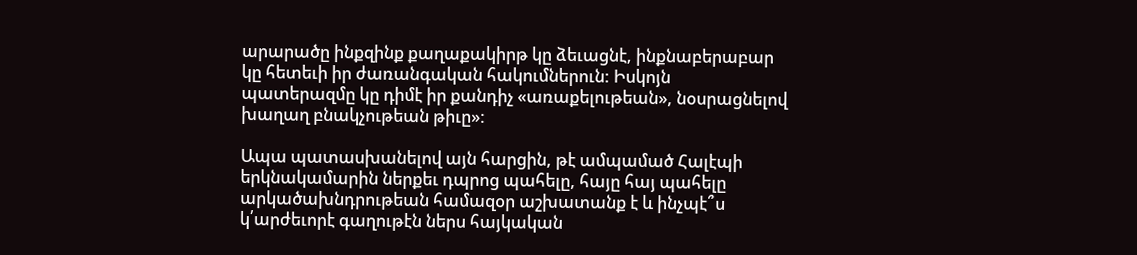արարածը ինքզինք քաղաքակիրթ կը ձեւացնէ, ինքնաբերաբար կը հետեւի իր ժառանգական հակումներուն: Իսկոյն պատերազմը կը դիմէ իր քանդիչ «առաքելութեան», նօսրացնելով խաղաղ բնակչութեան թիւը»:

Ապա պատասխանելով այն հարցին, թէ ամպամած Հալէպի երկնակամարին ներքեւ դպրոց պահելը, հայը հայ պահելը արկածախնդրութեան համազօր աշխատանք է և ինչպէ՞ս կ՛արժեւորէ գաղութէն ներս հայկական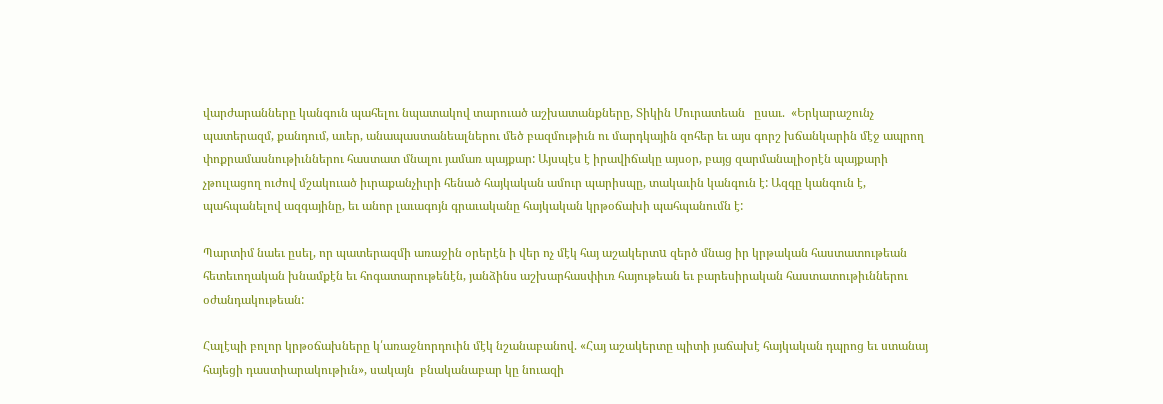վարժարանները կանգուն պահելու նպատակով տարուած աշխատանքները, Տիկին Մուրատեան   ըսաւ.  «Երկարաշունչ պատերազմ, քանդում, աւեր, անապաստանեալներու մեծ բազմութիւն ու մարդկային զոհեր եւ այս գորշ խճանկարին մէջ ապրող փոքրամասնութիւններու հաստատ մնալու յամառ պայքար: Այսպէս է իրավիճակը այսօր, բայց զարմանալիօրէն պայքարի չթուլացող ուժով մշակուած իւրաքանչիւրի հենած հայկական ամուր պարիսպը, տակաւին կանգուն է: Ազգը կանգուն է, պահպանելով ազգայինը, եւ անոր լաւագոյն գրաւականը հայկական կրթօճախի պահպանումն է:

Պարտիմ նաեւ ըսել, որ պատերազմի առաջին օրերէն ի վեր ոչ մէկ հայ աշակերտu զերծ մնաց իր կրթական հաստատութեան հետեւողական խնամքէն եւ հոգատարութենէն, յանձինս աշխարհասփիւռ հայութեան եւ բարեսիրական հաստատութիւններու օժանդակութեան:

Հալէպի բոլոր կրթօճախները կ՛առաջնորդուին մէկ նշանաբանով. «Հայ աշակերտը պիտի յաճախէ հայկական դպրոց եւ ստանայ հայեցի դաստիարակութիւն», սակայն  բնականաբար կը նուազի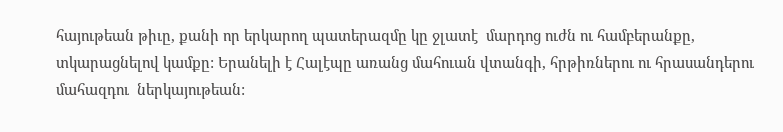հայութեան թիւը, քանի որ երկարող պատերազմը կը ջլատէ  մարդոց ուժն ու համբերանքը, տկարացնելով կամքը: Երանելի է Հալէպը առանց մահուան վտանգի, հրթիռներու ու հրասանդերու մահազդու  ներկայութեան: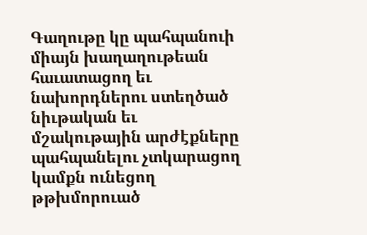Գաղութը կը պահպանուի միայն խաղաղութեան   հաւատացող եւ նախորդներու ստեղծած      նիւթական եւ մշակութային արժէքները պահպանելու չտկարացող կամքն ունեցող    թթխմորուած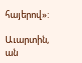հայերով»:

Աւարտին, ան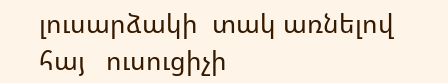լուսարձակի  տակ առնելով հայ   ուսուցիչի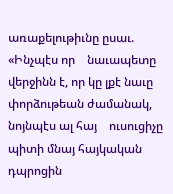առաքելութիւնը ըսաւ. «Ինչպէս որ    նաւապետը վերջինն է, որ կը լքէ նաւը    փորձութեան ժամանակ, նոյնպէս ալ հայ    ուսուցիչը պիտի մնայ հայկական դպրոցին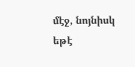մէջ, նոյնիսկ եթէ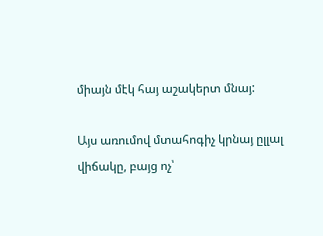միայն մէկ հայ աշակերտ մնայ:

Այս առումով մտահոգիչ կրնայ ըլլալ վիճակը, բայց ոչ՝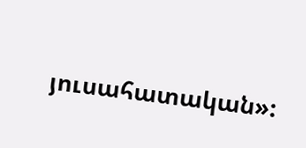յուսահատական»: